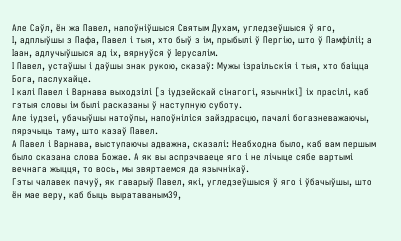Але Саўл, ён жа Павел, напоўніўшыся Святым Духам, угледзеўшыся ў яго,
І, адплыўшы з Пафа, Павел і тыя, хто быў з ім, прыбылі ў Пергію, што ў Памфіліі; а Іаан, адлучыўшыся ад іх, вярнуўся ў Іерусалім.
І Павел, устаўшы і даўшы знак рукою, сказаў: Мужы ізраільскія і тыя, хто баіцца Бога, паслухайце.
І калі Павел і Варнава выходзілі [з іудзейскай сінагогі, язычнікі] іх прасілі, каб гэтыя словы ім былі расказаны ў наступную суботу.
Але іудзеі, убачыўшы натоўпы, напоўніліся зайздрасцю, пачалі богазневажаючы, пярэчыць таму, што казаў Павел.
А Павел і Варнава, выступаючы адважна, сказалі: Неабходна было, каб вам першым было сказана слова Божае. А як вы аспрэчваеце яго і не лічыце сябе вартымі вечнага жыцця, то вось, мы звяртаемся да язычнікаў.
Гэты чалавек пачуў, як гаварыў Павел, які, угледзеўшыся ў яго і ўбачыўшы, што ён мае веру, каб быць выратаваным39,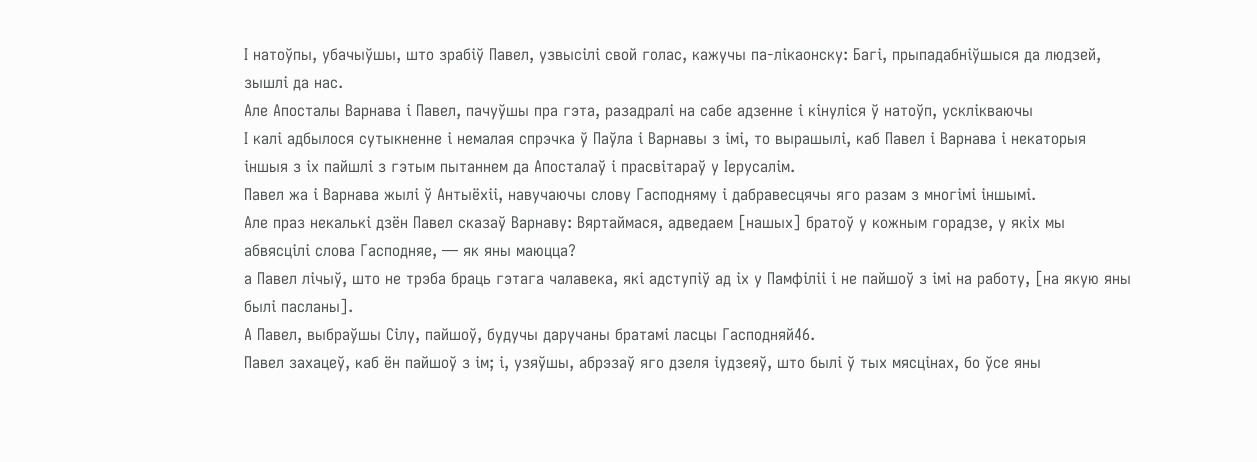І натоўпы, убачыўшы, што зрабіў Павел, узвысілі свой голас, кажучы па-лікаонску: Багі, прыпадабніўшыся да людзей, зышлі да нас.
Але Апосталы Варнава і Павел, пачуўшы пра гэта, разадралі на сабе адзенне і кінуліся ў натоўп, усклікваючы
І калі адбылося сутыкненне і немалая спрэчка ў Паўла і Варнавы з імі, то вырашылі, каб Павел і Варнава і некаторыя іншыя з іх пайшлі з гэтым пытаннем да Апосталаў і прасвітараў у Іерусалім.
Павел жа і Варнава жылі ў Антыёхіі, навучаючы слову Гасподняму і дабравесцячы яго разам з многімі іншымі.
Але праз некалькі дзён Павел сказаў Варнаву: Вяртаймася, адведаем [нашых] братоў у кожным горадзе, у якіх мы абвясцілі слова Гасподняе, — як яны маюцца?
а Павел лічыў, што не трэба браць гэтага чалавека, які адступіў ад іх у Памфіліі і не пайшоў з імі на работу, [на якую яны былі пасланы].
А Павел, выбраўшы Сілу, пайшоў, будучы даручаны братамі ласцы Гасподняй46.
Павел захацеў, каб ён пайшоў з ім; і, узяўшы, абрэзаў яго дзеля іудзеяў, што былі ў тых мясцінах, бо ўсе яны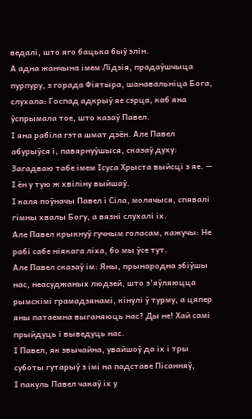ведалі, што яго бацька быў элін.
А адна жанчына імем Лідзія, прадаўшчыца пурпуру, з горада Фіятыра, шанавальніца Бога, слухала: Госпад адкрыў яе сэрца, каб яна ўспрымала тое, што казаў Павел.
І яна рабіла гэта шмат дзён. Але Павел абурыўся і, павярнуўшыся, сказаў духу: Загадваю табе імем Ісуса Хрыста выйсці з яе. — І ён у тую ж хвіліну выйшаў.
І каля поўначы Павел і Сіла, молячыся, спявалі гімны хвалы Богу, а вязні слухалі іх.
Але Павел крыкнуў гучным голасам, кажучы: Не рабі сабе ніякага ліха, бо мы ўсе тут.
Але Павел сказаў ім: Яны, прынародна збіўшы нас, неасуджаных людзей, што з’яўляюцца рымскімі грамадзянамі, кінулі ў турму, а цяпер яны патаемна выганяюць нас? Ды не! Хай самі прыйдуць і выведуць нас.
І Павел, як звычайна, увайшоў да іх і тры суботы гутарыў з імі на падставе Пісанняў,
І пакуль Павел чакаў іх у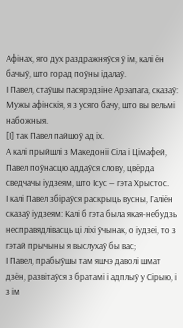Афінах, яго дух раздражняўся ў ім, калі ён бачыў, што горад поўны ідалаў.
І Павел, стаўшы пасярэдзіне Арэапага, сказаў: Мужы афінскія, я з усяго бачу, што вы вельмі набожныя.
[І] так Павел пайшоў ад іх.
А калі прыйшлі з Македоніі Сіла і Цімафей, Павел поўнасцю аддаўся слову, цвёрда сведчачы іудзеям, што Ісус — гэта Хрыстос.
І калі Павел збіраўся раскрыць вусны, Галіён сказаў іудзеям: Калі б гэта была якая-небудзь несправядлівасць ці ліхі ўчынак, о іудзеі, то з гэтай прычыны я выслухаў бы вас;
І Павел, прабыўшы там яшчэ даволі шмат дзён, развітаўся з братамі і адплыў у Сірыю, і з ім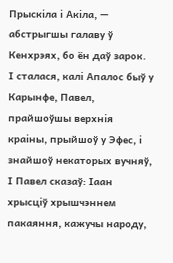Прыскіла і Акіла, — абстрыгшы галаву ў Кенхрэях, бо ён даў зарок.
І сталася, калі Апалос быў у Карынфе, Павел, прайшоўшы верхнія краіны, прыйшоў у Эфес, і знайшоў некаторых вучняў,
І Павел сказаў: Іаан хрысціў хрышчэннем пакаяння, кажучы народу,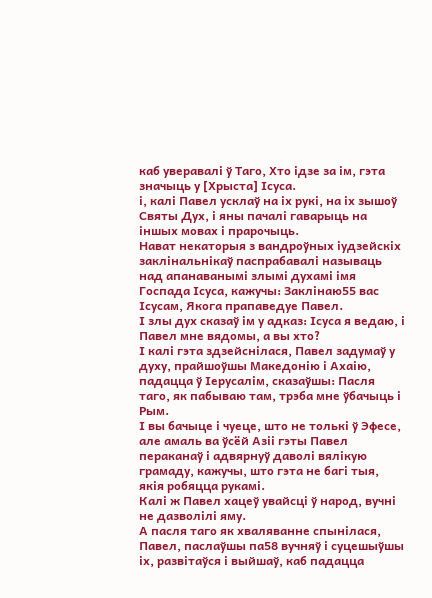каб уверавалі ў Таго, Хто ідзе за ім, гэта значыць у [Хрыста] Ісуса.
і, калі Павел усклаў на іх рукі, на іх зышоў Святы Дух, і яны пачалі гаварыць на іншых мовах і прарочыць.
Нават некаторыя з вандроўных іудзейскіх заклінальнікаў паспрабавалі называць над апанаванымі злымі духамі імя Госпада Ісуса, кажучы: Заклінаю55 вас Ісусам, Якога прапаведуе Павел.
І злы дух сказаў ім у адказ: Ісуса я ведаю, і Павел мне вядомы, а вы хто?
І калі гэта здзейснілася, Павел задумаў у духу, прайшоўшы Македонію і Ахаію, падацца ў Іерусалім, сказаўшы: Пасля таго, як пабываю там, трэба мне ўбачыць і Рым.
І вы бачыце і чуеце, што не толькі ў Эфесе, але амаль ва ўсёй Азіі гэты Павел пераканаў і адвярнуў даволі вялікую грамаду, кажучы, што гэта не багі тыя, якія робяцца рукамі.
Калі ж Павел хацеў увайсці ў народ, вучні не дазволілі яму.
А пасля таго як хваляванне спынілася, Павел, паслаўшы па58 вучняў і суцешыўшы іх, развітаўся і выйшаў, каб падацца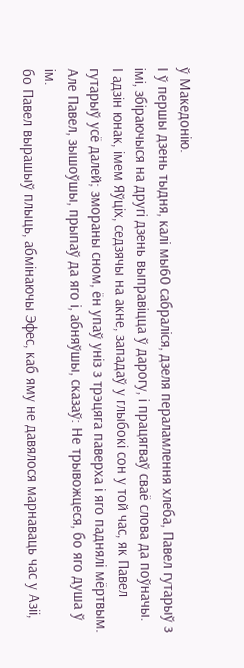ў Македонію.
І ў першы дзень тыдня, калі мы60 сабраліся, дзеля пераламлення хлеба, Павел гутарыў з імі, збіраючыся на другі дзень выправіцца ў дарогу, і працягваў сваё слова да поўначы.
І адзін юнак, імем Яўціх, седзячы на акне, западаў у глыбокі сон у той час, як Павел гутарыў усё далей; змораны сном, ён упаў уніз з трэцяга паверха і яго паднялі мёртвым.
Але Павел, зышоўшы, прыпаў да яго і, абняўшы, сказаў: Не трывожцеся, бо яго душа ў ім.
бо Павел вырашыў плыць, абмінаючы Эфес, каб яму не давялося марнаваць час у Азіі,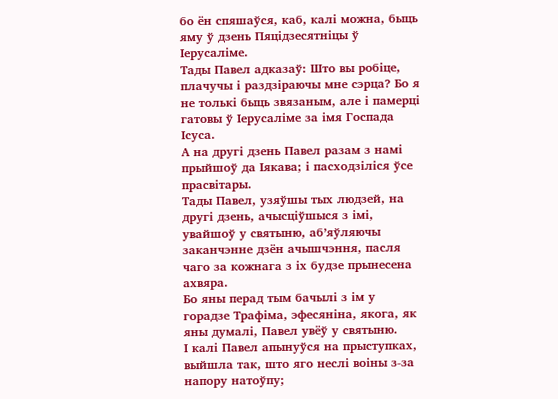бо ён спяшаўся, каб, калі можна, быць яму ў дзень Пяцідзесятніцы ў Іерусаліме.
Тады Павел адказаў: Што вы робіце, плачучы і раздзіраючы мне сэрца? Бо я не толькі быць звязаным, але і памерці гатовы ў Іерусаліме за імя Госпада Ісуса.
А на другі дзень Павел разам з намі прыйшоў да Іякава; і пасходзіліся ўсе прасвітары.
Тады Павел, узяўшы тых людзей, на другі дзень, ачысціўшыся з імі, увайшоў у святыню, аб’яўляючы заканчэнне дзён ачышчэння, пасля чаго за кожнага з іх будзе прынесена ахвяра.
Бо яны перад тым бачылі з ім у горадзе Трафіма, эфесяніна, якога, як яны думалі, Павел увёў у святыню.
І калі Павел апынуўся на прыступках, выйшла так, што яго неслі воіны з-за напору натоўпу;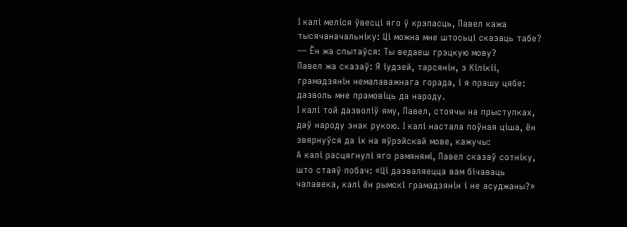І калі меліся ўвесці яго ў крэпасць, Павел кажа тысячаначальніку: Ці можна мне штосьці сказаць табе? — Ён жа спытаўся: Ты ведаеш грэцкую мову?
Павел жа сказаў: Я іудзей, тарсянін, з Кілікіі, грамадзянін немалаважнага горада, і я прашу цябе: дазволь мне прамовіць да народу.
І калі той дазволіў яму, Павел, стоячы на прыступках, даў народу знак рукою. І калі настала поўная ціша, ён звярнуўся да іх на яўрэйскай мове, кажучы:
А калі расцягнулі яго рамянямі, Павел сказаў сотніку, што стаяў побач: «Ці дазваляецца вам бічаваць чалавека, калі ён рымскі грамадзянін і не асуджаны?»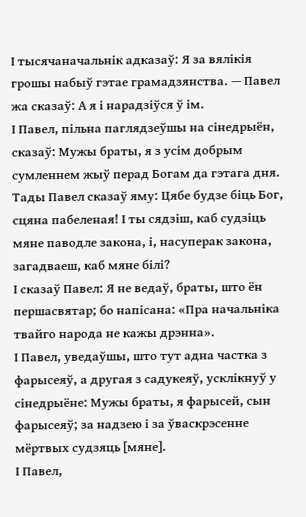І тысячаначальнік адказаў: Я за вялікія грошы набыў гэтае грамадзянства. — Павел жа сказаў: А я і нарадзіўся ў ім.
І Павел, пільна паглядзеўшы на сінедрыён, сказаў: Мужы браты, я з усім добрым сумленнем жыў перад Богам да гэтага дня.
Тады Павел сказаў яму: Цябе будзе біць Бог, сцяна пабеленая! І ты сядзіш, каб судзіць мяне паводле закона, і, насуперак закона, загадваеш, каб мяне білі?
І сказаў Павел: Я не ведаў, браты, што ён першасвятар; бо напісана: «Пра начальніка твайго народа не кажы дрэнна».
І Павел, уведаўшы, што тут адна частка з фарысеяў, а другая з садукеяў, усклікнуў у сінедрыёне: Мужы браты, я фарысей, сын фарысеяў; за надзею і за ўваскрэсенне мёртвых судзяць [мяне].
І Павел,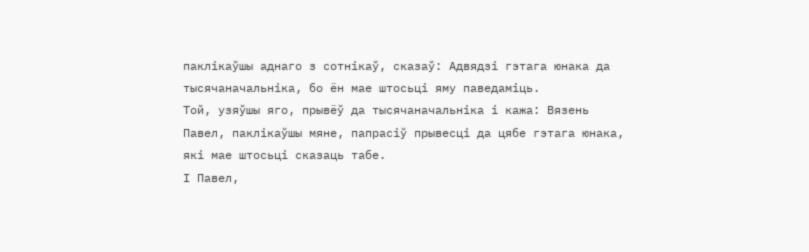паклікаўшы аднаго з сотнікаў, сказаў: Адвядзі гэтага юнака да тысячаначальніка, бо ён мае штосьці яму паведаміць.
Той, узяўшы яго, прывёў да тысячаначальніка і кажа: Вязень Павел, паклікаўшы мяне, папрасіў прывесці да цябе гэтага юнака, які мае штосьці сказаць табе.
І Павел,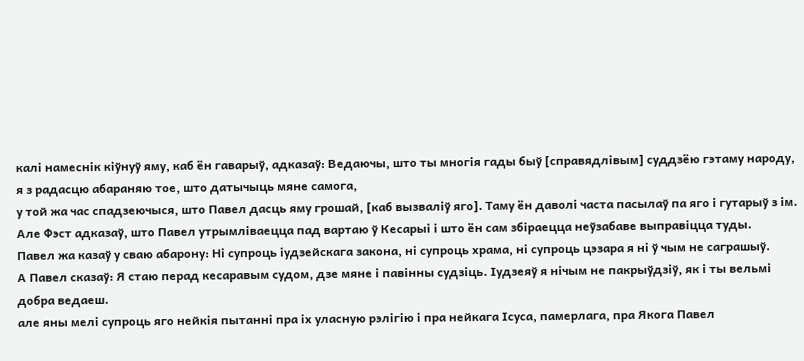калі намеснік кіўнуў яму, каб ён гаварыў, адказаў: Ведаючы, што ты многія гады быў [справядлівым] суддзёю гэтаму народу, я з радасцю абараняю тое, што датычыць мяне самога,
у той жа час спадзеючыся, што Павел дасць яму грошай, [каб вызваліў яго]. Таму ён даволі часта пасылаў па яго і гутарыў з ім.
Але Фэст адказаў, што Павел утрымліваецца пад вартаю ў Кесарыі і што ён сам збіраецца неўзабаве выправіцца туды.
Павел жа казаў у сваю абарону: Ні супроць іудзейскага закона, ні супроць храма, ні супроць цэзара я ні ў чым не саграшыў.
А Павел сказаў: Я стаю перад кесаравым судом, дзе мяне і павінны судзіць. Іудзеяў я нічым не пакрыўдзіў, як і ты вельмі добра ведаеш.
але яны мелі супроць яго нейкія пытанні пра іх уласную рэлігію і пра нейкага Ісуса, памерлага, пра Якога Павел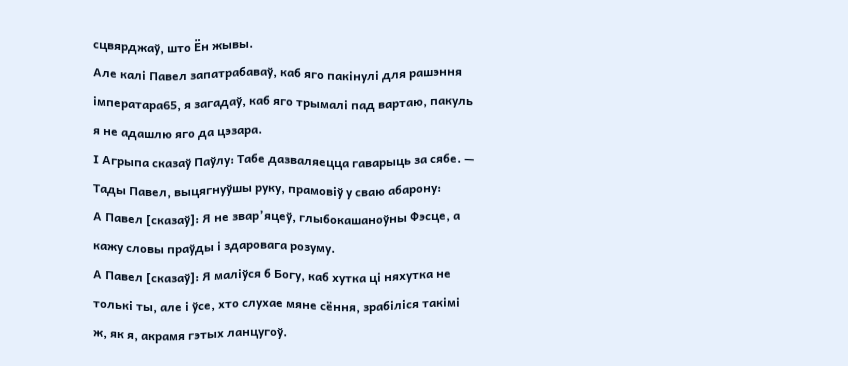сцвярджаў, што Ён жывы.
Але калі Павел запатрабаваў, каб яго пакінулі для рашэння імператара65, я загадаў, каб яго трымалі пад вартаю, пакуль я не адашлю яго да цэзара.
І Агрыпа сказаў Паўлу: Табе дазваляецца гаварыць за сябе. — Тады Павел, выцягнуўшы руку, прамовіў у сваю абарону:
А Павел [сказаў]: Я не звар’яцеў, глыбокашаноўны Фэсце, а кажу словы праўды і здаровага розуму.
А Павел [сказаў]: Я маліўся б Богу, каб хутка ці няхутка не толькі ты, але і ўсе, хто слухае мяне сёння, зрабіліся такімі ж, як я, акрамя гэтых ланцугоў.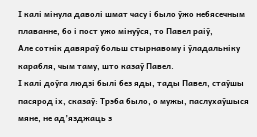І калі мінула даволі шмат часу і было ўжо небясечным плаванне, бо і пост ужо мінуўся, то Павел раіў,
Але сотнік давяраў больш стырнавому і ўладальніку карабля, чым таму, што казаў Павел.
І калі доўга людзі былі без яды, тады Павел, стаўшы пасярод іх, сказаў: Трэба было, о мужы, паслухаўшыся мяне, не ад’язджаць з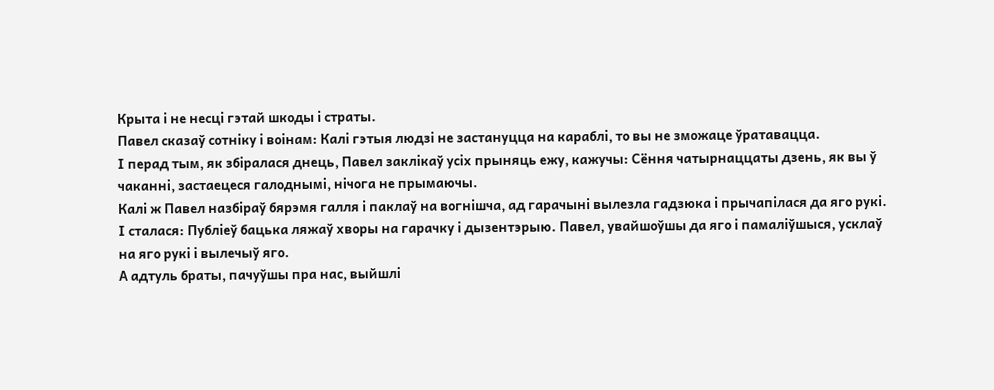Крыта і не несці гэтай шкоды і страты.
Павел сказаў сотніку і воінам: Калі гэтыя людзі не застануцца на караблі, то вы не зможаце ўратавацца.
І перад тым, як збіралася днець, Павел заклікаў усіх прыняць ежу, кажучы: Сёння чатырнаццаты дзень, як вы ў чаканні, застаецеся галоднымі, нічога не прымаючы.
Калі ж Павел назбіраў бярэмя галля і паклаў на вогнішча, ад гарачыні вылезла гадзюка і прычапілася да яго рукі.
І сталася: Публіеў бацька ляжаў хворы на гарачку і дызентэрыю. Павел, увайшоўшы да яго і памаліўшыся, усклаў на яго рукі і вылечыў яго.
А адтуль браты, пачуўшы пра нас, выйшлі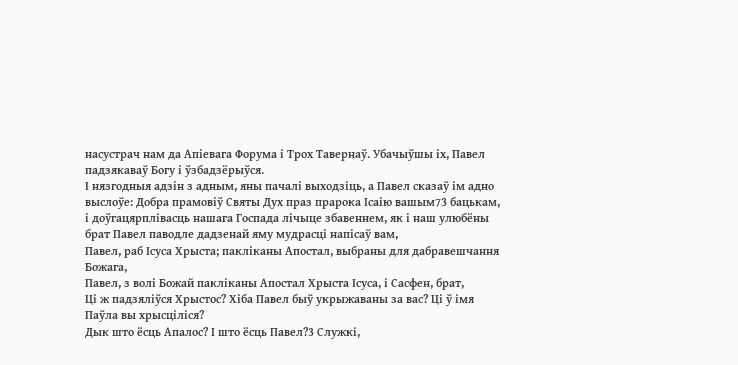насустрач нам да Апіевага Форума і Трох Тавернаў. Убачыўшы іх, Павел падзякаваў Богу і ўзбадзёрыўся.
І нязгодныя адзін з адным, яны пачалі выходзіць, а Павел сказаў ім адно выслоўе: Добра прамовіў Святы Дух праз прарока Ісаію вашым73 бацькам,
і доўгацярплівасць нашага Госпада лічыце збавеннем, як і наш улюбёны брат Павел паводле дадзенай яму мудрасці напісаў вам,
Павел, раб Ісуса Хрыста; пакліканы Апостал, выбраны для дабравешчання Божага,
Павел, з волі Божай пакліканы Апостал Хрыста Ісуса, і Сасфен, брат,
Ці ж падзяліўся Хрыстос? Хіба Павел быў укрыжаваны за вас? Ці ў імя Паўла вы хрысціліся?
Дык што ёсць Апалос? І што ёсць Павел?3 Служкі,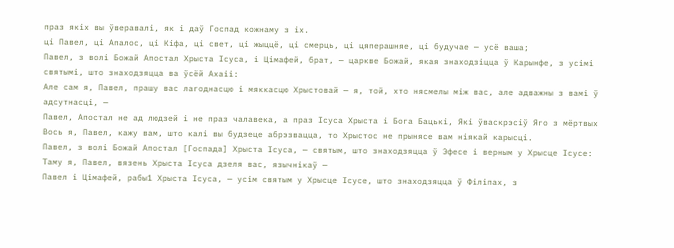праз якіх вы ўверавалі, як і даў Госпад кожнаму з іх.
ці Павел, ці Апалос, ці Кіфа, ці свет, ці жыццё, ці смерць, ці цяперашняе, ці будучае — усё ваша;
Павел, з волі Божай Апостал Хрыста Ісуса, і Цімафей, брат, — царкве Божай, якая знаходзіцца ў Карынфе, з усімі святымі, што знаходзяцца ва ўсёй Ахаіі:
Але сам я, Павел, прашу вас лагоднасцю і мяккасцю Хрыстовай — я, той, хто нясмелы між вас, але адважны з вамі ў адсутнасці, —
Павел, Апостал не ад людзей і не праз чалавека, а праз Ісуса Хрыста і Бога Бацькі, Які ўваскрэсіў Яго з мёртвых
Вось я, Павел, кажу вам, што калі вы будзеце абрэзвацца, то Хрыстос не прынясе вам ніякай карысці.
Павел, з волі Божай Апостал [Госпада] Хрыста Ісуса, — святым, што знаходзяцца ў Эфесе і верным у Хрысце Ісусе:
Таму я, Павел, вязень Хрыста Ісуса дзеля вас, язычнікаў —
Павел і Цімафей, рабы1 Хрыста Ісуса, — усім святым у Хрысце Ісусе, што знаходзяцца ў Філіпах, з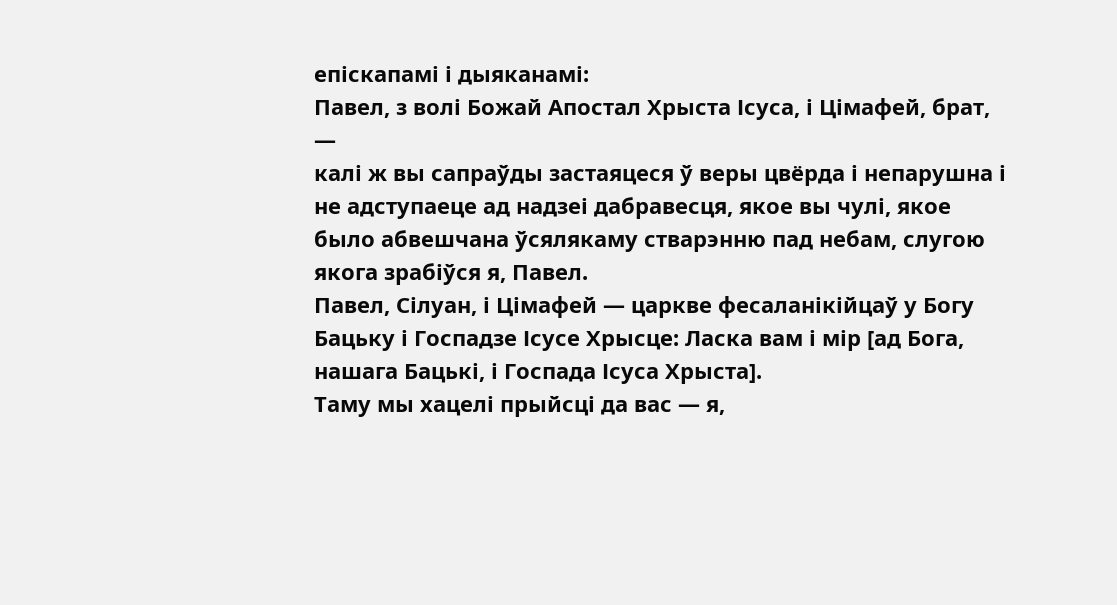епіскапамі і дыяканамі:
Павел, з волі Божай Апостал Хрыста Ісуса, і Цімафей, брат, —
калі ж вы сапраўды застаяцеся ў веры цвёрда і непарушна і не адступаеце ад надзеі дабравесця, якое вы чулі, якое было абвешчана ўсялякаму стварэнню пад небам, слугою якога зрабіўся я, Павел.
Павел, Сілуан, і Цімафей — царкве фесаланікійцаў у Богу Бацьку і Госпадзе Ісусе Хрысце: Ласка вам і мір [ад Бога, нашага Бацькі, і Госпада Ісуса Хрыста].
Таму мы хацелі прыйсці да вас — я,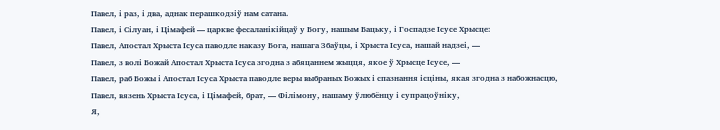Павел, і раз, і два, аднак перашкодзіў нам сатана.
Павел, і Сілуан, і Цімафей — царкве фесаланікійцаў у Богу, нашым Бацьку, і Госпадзе Ісусе Хрысце:
Павел, Апостал Хрыста Ісуса паводле наказу Бога, нашага Збаўцы, і Хрыста Ісуса, нашай надзеі, —
Павел, з волі Божай Апостал Хрыста Ісуса згодна з абяцаннем жыцця, якое ў Хрысце Ісусе, —
Павел, раб Божы і Апостал Ісуса Хрыста паводле веры выбраных Божых і спазнання ісціны, якая згодна з набожнасцю,
Павел, вязень Хрыста Ісуса, і Цімафей, брат, — Філімону, нашаму ўлюбёнцу і супрацоўніку,
Я,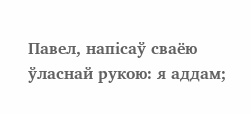Павел, напісаў сваёю ўласнай рукою: я аддам;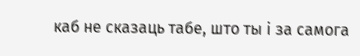каб не сказаць табе, што ты і за самога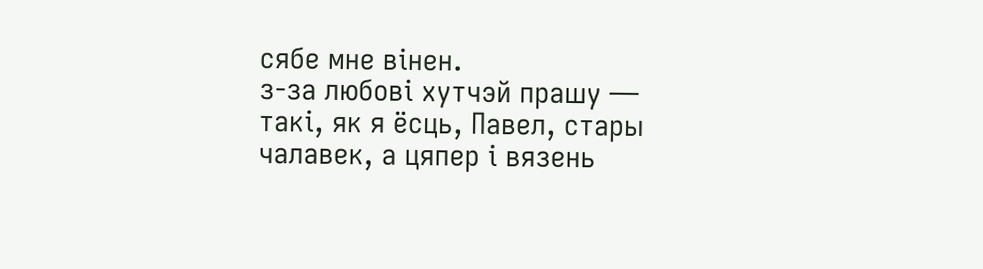сябе мне вінен.
з-за любові хутчэй прашу — такі, як я ёсць, Павел, стары чалавек, а цяпер і вязень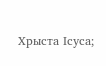Хрыста Ісуса;